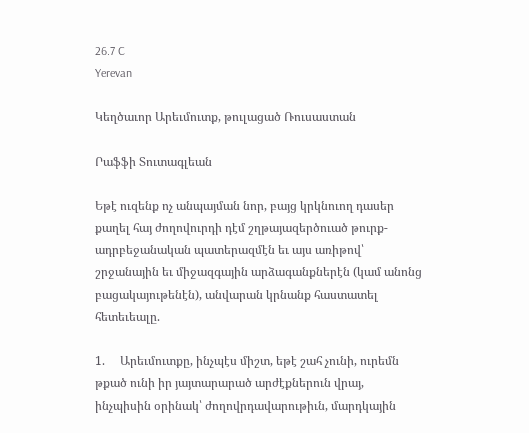26.7 C
Yerevan

Կեղծաւոր Արեւմուտք, թուլացած Ռուսաստան

Րաֆֆի Տուտագլեան

Եթէ ուզենք ոչ անպայման նոր, բայց կրկնուող դասեր քաղել հայ ժողովուրդի դէմ շղթայազերծուած թուրք-ադրբեջանական պատերազմէն եւ այս առիթով՝ շրջանային եւ միջազգային արձագանքներէն (կամ անոնց բացակայութենէն), անվարան կրնանք հաստատել հետեւեալը.

1.     Արեւմուտքը, ինչպէս միշտ, եթէ շահ չունի, ուրեմն թքած ունի իր յայտարարած արժէքներուն վրայ, ինչպիսին օրինակ՝ ժողովրդավարութիւն, մարդկային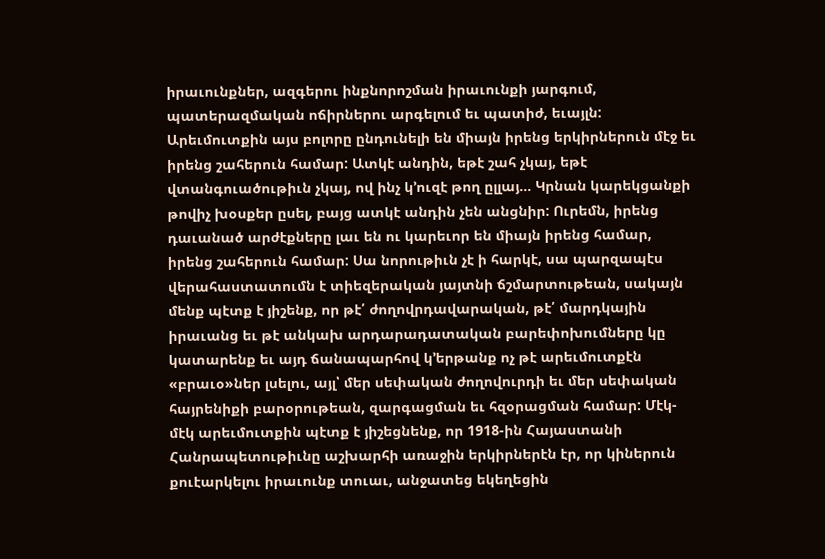իրաւունքներ, ազգերու ինքնորոշման իրաւունքի յարգում, պատերազմական ոճիրներու արգելում եւ պատիժ, եւայլն: Արեւմուտքին այս բոլորը ընդունելի են միայն իրենց երկիրներուն մէջ եւ իրենց շահերուն համար: Ատկէ անդին, եթէ շահ չկայ, եթէ վտանգուածութիւն չկայ, ով ինչ կ’ուզէ թող ըլլայ… Կրնան կարեկցանքի թովիչ խօսքեր ըսել, բայց ատկէ անդին չեն անցնիր: Ուրեմն, իրենց դաւանած արժէքները լաւ են ու կարեւոր են միայն իրենց համար, իրենց շահերուն համար: Սա նորութիւն չէ ի հարկէ, սա պարզապէս վերահաստատումն է տիեզերական յայտնի ճշմարտութեան, սակայն մենք պէտք է յիշենք, որ թէ՛ ժողովրդավարական, թէ՛ մարդկային իրաւանց եւ թէ անկախ արդարադատական բարեփոխումները կը կատարենք եւ այդ ճանապարհով կ’երթանք ոչ թէ արեւմուտքէն «բրաւօ»ներ լսելու, այլ՝ մեր սեփական ժողովուրդի եւ մեր սեփական հայրենիքի բարօրութեան, զարգացման եւ հզօրացման համար: Մէկ-մէկ արեւմուտքին պէտք է յիշեցնենք, որ 1918-ին Հայաստանի Հանրապետութիւնը աշխարհի առաջին երկիրներէն էր, որ կիներուն քուէարկելու իրաւունք տուաւ, անջատեց եկեղեցին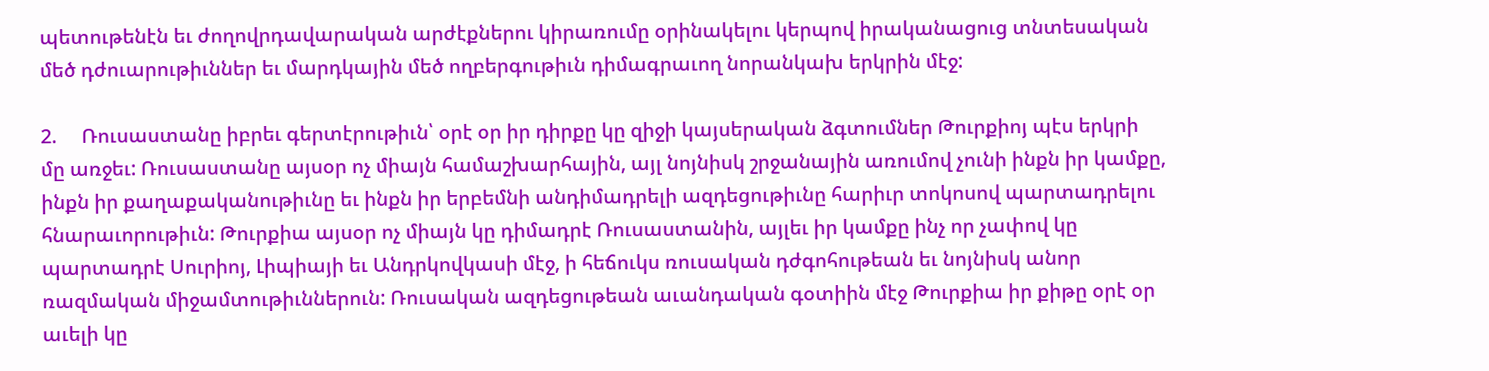պետութենէն եւ ժողովրդավարական արժէքներու կիրառումը օրինակելու կերպով իրականացուց տնտեսական մեծ դժուարութիւններ եւ մարդկային մեծ ողբերգութիւն դիմագրաւող նորանկախ երկրին մէջ:

2.     Ռուսաստանը իբրեւ գերտէրութիւն՝ օրէ օր իր դիրքը կը զիջի կայսերական ձգտումներ Թուրքիոյ պէս երկրի մը առջեւ: Ռուսաստանը այսօր ոչ միայն համաշխարհային, այլ նոյնիսկ շրջանային առումով չունի ինքն իր կամքը, ինքն իր քաղաքականութիւնը եւ ինքն իր երբեմնի անդիմադրելի ազդեցութիւնը հարիւր տոկոսով պարտադրելու հնարաւորութիւն: Թուրքիա այսօր ոչ միայն կը դիմադրէ Ռուսաստանին, այլեւ իր կամքը ինչ որ չափով կը պարտադրէ Սուրիոյ, Լիպիայի եւ Անդրկովկասի մէջ, ի հեճուկս ռուսական դժգոհութեան եւ նոյնիսկ անոր ռազմական միջամտութիւններուն: Ռուսական ազդեցութեան աւանդական գօտիին մէջ Թուրքիա իր քիթը օրէ օր աւելի կը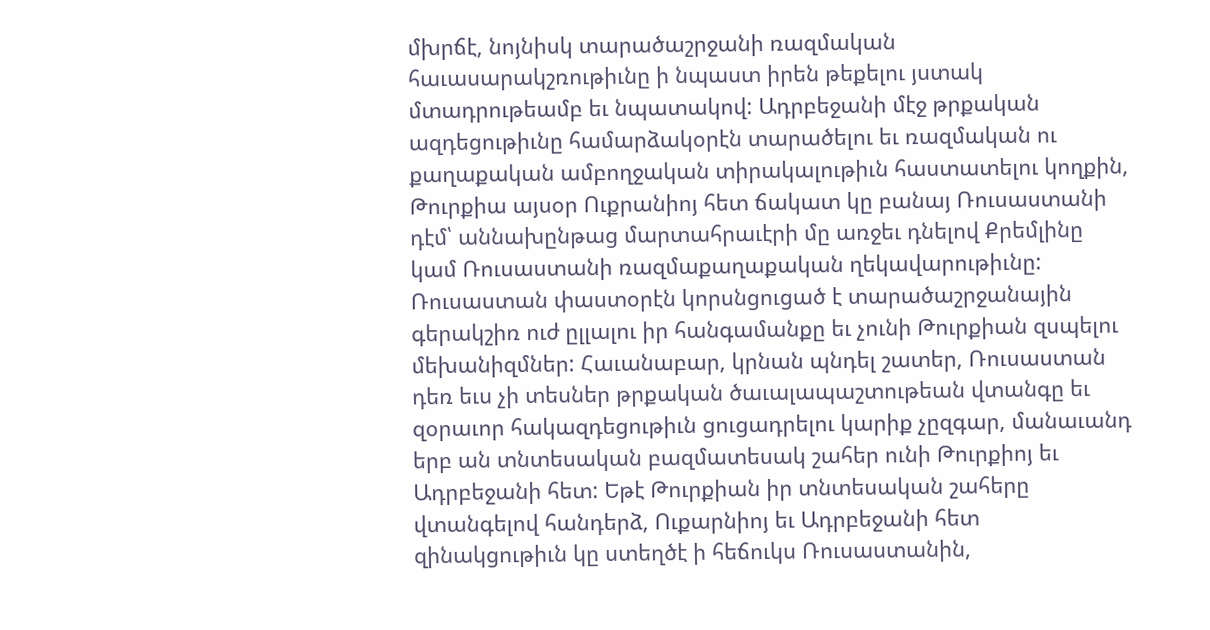մխրճէ, նոյնիսկ տարածաշրջանի ռազմական հաւասարակշռութիւնը ի նպաստ իրեն թեքելու յստակ մտադրութեամբ եւ նպատակով: Ադրբեջանի մէջ թրքական ազդեցութիւնը համարձակօրէն տարածելու եւ ռազմական ու քաղաքական ամբողջական տիրակալութիւն հաստատելու կողքին, Թուրքիա այսօր Ուքրանիոյ հետ ճակատ կը բանայ Ռուսաստանի դէմ՝ աննախընթաց մարտահրաւէրի մը առջեւ դնելով Քրեմլինը կամ Ռուսաստանի ռազմաքաղաքական ղեկավարութիւնը: Ռուսաստան փաստօրէն կորսնցուցած է տարածաշրջանային գերակշիռ ուժ ըլլալու իր հանգամանքը եւ չունի Թուրքիան զսպելու մեխանիզմներ: Հաւանաբար, կրնան պնդել շատեր, Ռուսաստան դեռ եւս չի տեսներ թրքական ծաւալապաշտութեան վտանգը եւ զօրաւոր հակազդեցութիւն ցուցադրելու կարիք չըզգար, մանաւանդ երբ ան տնտեսական բազմատեսակ շահեր ունի Թուրքիոյ եւ Ադրբեջանի հետ: Եթէ Թուրքիան իր տնտեսական շահերը վտանգելով հանդերձ, Ուքարնիոյ եւ Ադրբեջանի հետ զինակցութիւն կը ստեղծէ ի հեճուկս Ռուսաստանին,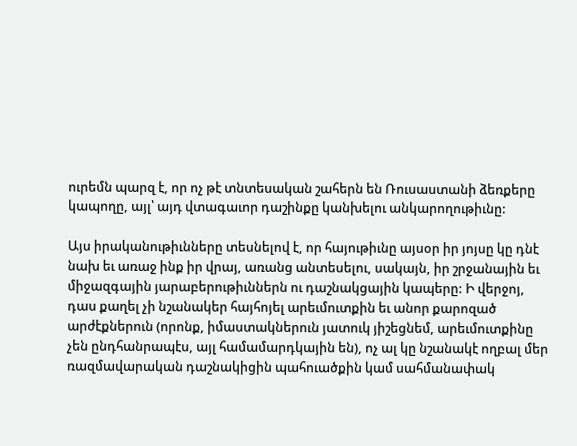ուրեմն պարզ է, որ ոչ թէ տնտեսական շահերն են Ռուսաստանի ձեռքերը կապողը, այլ՝ այդ վտագաւոր դաշինքը կանխելու անկարողութիւնը:

Այս իրականութիւնները տեսնելով է, որ հայութիւնը այսօր իր յոյսը կը դնէ նախ եւ առաջ ինք իր վրայ, առանց անտեսելու, սակայն, իր շրջանային եւ միջազգային յարաբերութիւններն ու դաշնակցային կապերը: Ի վերջոյ, դաս քաղել չի նշանակեր հայհոյել արեւմուտքին եւ անոր քարոզած արժէքներուն (որոնք, իմաստակներուն յատուկ յիշեցնեմ, արեւմուտքինը չեն ընդհանրապէս, այլ համամարդկային են), ոչ ալ կը նշանակէ ողբալ մեր ռազմավարական դաշնակիցին պահուածքին կամ սահմանափակ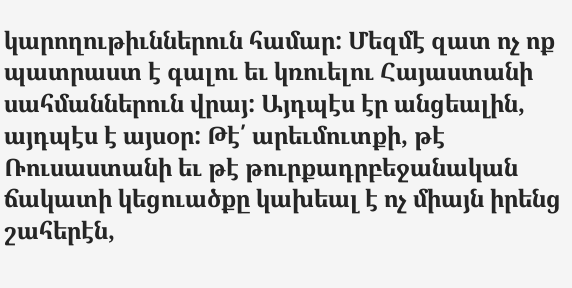կարողութիւններուն համար: Մեզմէ զատ ոչ ոք պատրաստ է գալու եւ կռուելու Հայաստանի սահմաններուն վրայ: Այդպէս էր անցեալին, այդպէս է այսօր: Թէ՛ արեւմուտքի, թէ Ռուսաստանի եւ թէ թուրքադրբեջանական ճակատի կեցուածքը կախեալ է ոչ միայն իրենց շահերէն,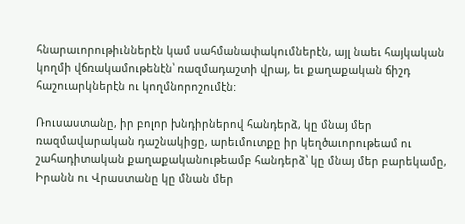հնարաւորութիւններէն կամ սահմանափակումներէն, այլ նաեւ հայկական կողմի վճռակամութենէն՝ ռազմադաշտի վրայ, եւ քաղաքական ճիշդ հաշուարկներէն ու կողմնորոշումէն:

Ռուսաստանը, իր բոլոր խնդիրներով հանդերձ, կը մնայ մեր ռազմավարական դաշնակիցը, արեւմուտքը իր կեղծաւորութեամ ու շահադիտական քաղաքականութեամբ հանդերձ՝ կը մնայ մեր բարեկամը, Իրանն ու Վրաստանը կը մնան մեր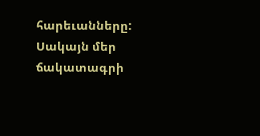հարեւանները: Սակայն մեր ճակատագրի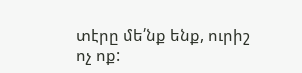տէրը մե՛նք ենք, ուրիշ ոչ ոք: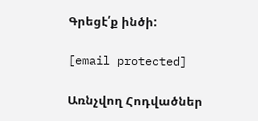Գրեցէ՛ք ինծի:

[email protected]

Առնչվող Հոդվածներ